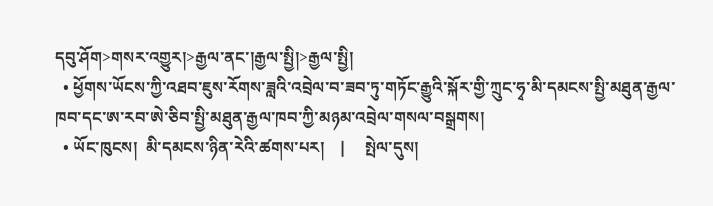དབུ་ཤོག>གསར་འགྱུར།>རྒྱལ་ནང་།རྒྱལ་སྤྱི།>རྒྱལ་སྤྱི།
  • ཕྱོགས་ཡོངས་ཀྱི་འཐབ་ཇུས་རོགས་ཟླའི་འབྲེལ་བ་ཟབ་ཏུ་གཏོང་རྒྱུའི་སྐོར་གྱི་ཀྲུང་ཧྭ་མི་དམངས་སྤྱི་མཐུན་རྒྱལ་ཁབ་དང་ཨ་རབ་ཨེ་ཅིབ་སྤྱི་མཐུན་རྒྱལ་ཁབ་ཀྱི་མཉམ་འབྲེལ་གསལ་བསྒྲགས།
  • ཡོང་ཁུངས།  མི་དམངས་ཉིན་རེའི་ཚགས་པར།    |     སྤེལ་དུས།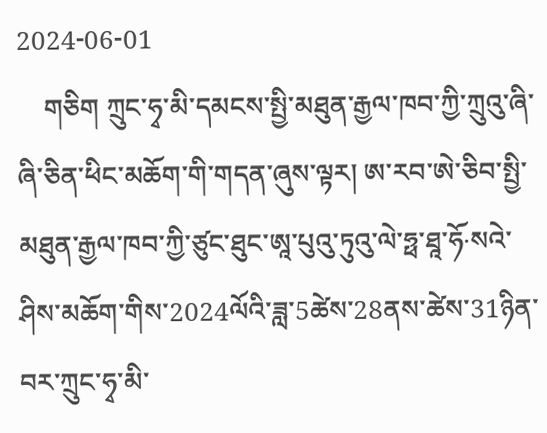2024-06-01
    གཅིག ཀྲུང་ཧྭ་མི་དམངས་སྤྱི་མཐུན་རྒྱལ་ཁབ་ཀྱི་ཀྲུའུ་ཞི་ཞི་ཅིན་ཕིང་མཆོག་གི་གདན་ཞུས་ལྟར། ཨ་རབ་ཨེ་ཅིབ་སྤྱི་མཐུན་རྒྱལ་ཁབ་ཀྱི་ཙུང་ཐུང་ཨཱ་པུའུ་ཏུའུ་ལེ་ཧྥ་ཐཱ་ཧོ·སའེ་ཤིས་མཆོག་གིས་2024ལོའི་ཟླ་5ཚེས་28ནས་ཚེས་31ཉིན་བར་ཀྲུང་ཧྭ་མི་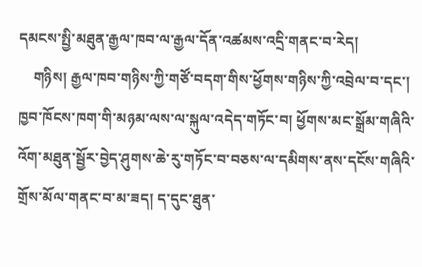དམངས་སྤྱི་མཐུན་རྒྱལ་ཁབ་ལ་རྒྱལ་དོན་འཚམས་འདྲི་གནང་བ་རེད།
    གཉིས། རྒྱལ་ཁབ་གཉིས་ཀྱི་གཙོ་བདག་གིས་ཕྱོགས་གཉིས་ཀྱི་འབྲེལ་བ་དང་། ཁྱབ་ཁོངས་ཁག་གི་མཉམ་ལས་ལ་སྐུལ་འདེད་གཏོང་བ། ཕྱོགས་མང་སྒྲོམ་གཞིའི་འོག་མཐུན་སྦྱོར་བྱེད་ཤུགས་ཆེ་རུ་གཏོང་བ་བཅས་ལ་དམིགས་ནས་དངོས་གཞིའི་གྲོས་མོལ་གནང་བ་མ་ཟད། ད་དུང་ཐུན་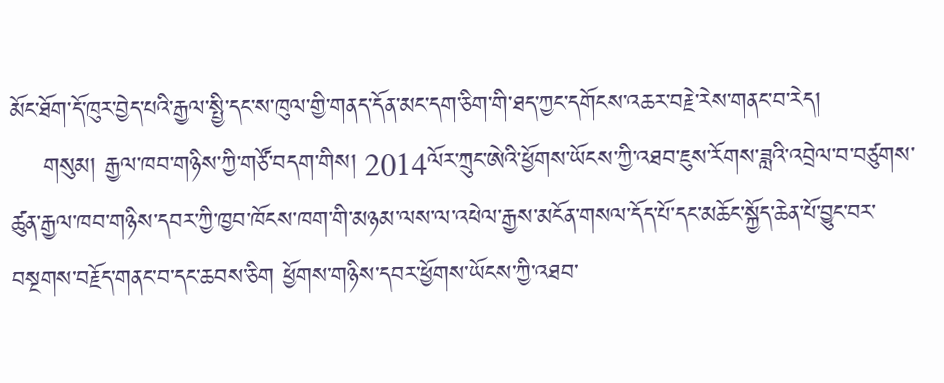མོང་ཐོག་དོ་ཁུར་བྱེད་པའི་རྒྱལ་སྤྱི་དང་ས་ཁུལ་གྱི་གནད་དོན་མང་དག་ཅིག་གི་ཐད་ཀྱང་དགོངས་འཆར་བརྗེ་རེས་གནང་བ་རེད།
    གསུམ། རྒྱལ་ཁབ་གཉིས་ཀྱི་གཙོ་བདག་གིས། 2014ལོར་ཀྲུང་ཨེའི་ཕྱོགས་ཡོངས་ཀྱི་འཐབ་ཇུས་རོགས་ཟླའི་འབྲེལ་བ་བཙུགས་ཚུན་རྒྱལ་ཁབ་གཉིས་དབར་ཀྱི་ཁྱབ་ཁོངས་ཁག་གི་མཉམ་ལས་ལ་འཕེལ་རྒྱས་མངོན་གསལ་དོད་པོ་དང་མཆོང་སྐྱོད་ཆེན་པོ་བྱུང་བར་བསྔགས་བརྗོད་གནང་བ་དང་ཆབས་ཅིག ཕྱོགས་གཉིས་དབར་ཕྱོགས་ཡོངས་ཀྱི་འཐབ་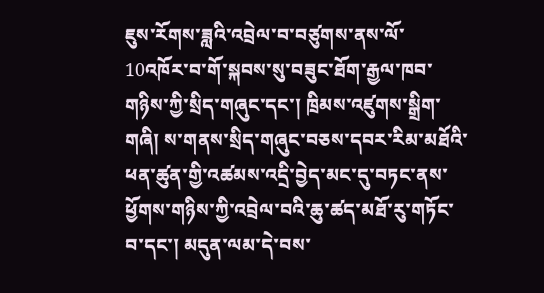ཇུས་རོགས་ཟླའི་འབྲེལ་བ་བཙུགས་ནས་ལོ་10འཁོར་བ་གོ་སྐབས་སུ་བཟུང་ཐོག་རྒྱལ་ཁབ་གཉིས་ཀྱི་སྲིད་གཞུང་དང་། ཁྲིམས་འཛུགས་སྒྲིག་གཞི། ས་གནས་སྲིད་གཞུང་བཅས་དབར་རིམ་མཐོའི་ཕན་ཚུན་གྱི་འཚམས་འདྲི་བྱེད་མང་དུ་བཏང་ནས་ཕྱོགས་གཉིས་ཀྱི་འབྲེལ་བའི་ཆུ་ཚད་མཐོ་རུ་གཏོང་བ་དང་། མདུན་ལམ་དེ་བས་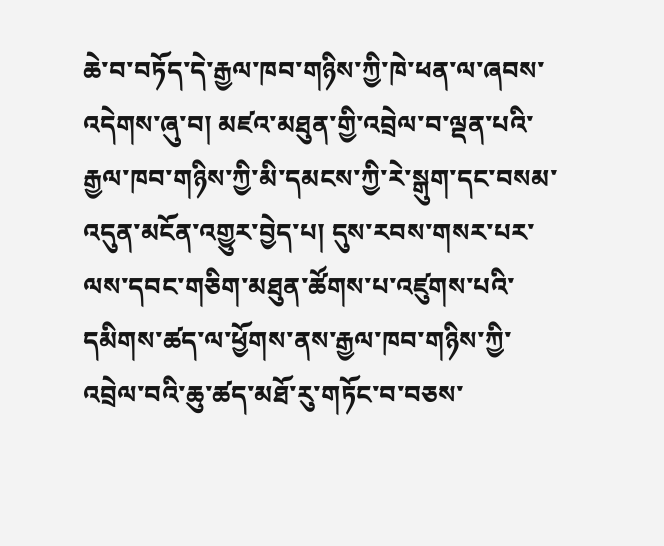ཆེ་བ་བཏོད་དེ་རྒྱལ་ཁབ་གཉིས་ཀྱི་ཁེ་ཕན་ལ་ཞབས་འདེགས་ཞུ་བ། མཛའ་མཐུན་གྱི་འབྲེལ་བ་ལྡན་པའི་རྒྱལ་ཁབ་གཉིས་ཀྱི་མི་དམངས་ཀྱི་རེ་སྒུག་དང་བསམ་འདུན་མངོན་འགྱུར་བྱེད་པ། དུས་རབས་གསར་པར་ལས་དབང་གཅིག་མཐུན་ཚོགས་པ་འཛུགས་པའི་དམིགས་ཚད་ལ་ཕྱོགས་ནས་རྒྱལ་ཁབ་གཉིས་ཀྱི་འབྲེལ་བའི་ཆུ་ཚད་མཐོ་རུ་གཏོང་བ་བཅས་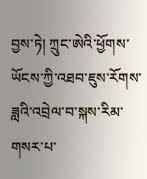བྱས་ཏེ། ཀྲུང་ཨེའི་ཕྱོགས་ཡོངས་ཀྱི་འཐབ་ཇུས་རོགས་ཟླའི་འབྲེལ་བ་སྐས་རིམ་གསར་པ་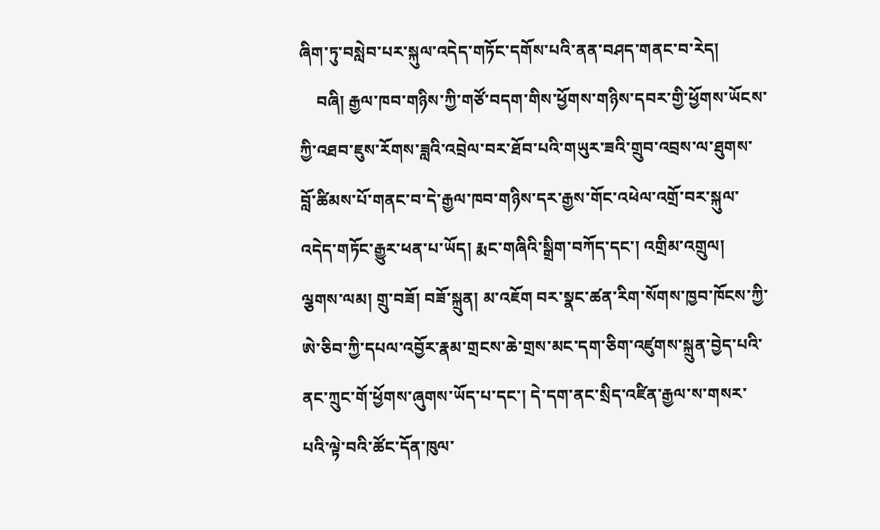ཞིག་ཏུ་བསླེབ་པར་སྐུལ་འདེད་གཏོང་དགོས་པའི་ནན་བཤད་གནང་བ་རེད།
    བཞི། རྒྱལ་ཁབ་གཉིས་ཀྱི་གཙོ་བདག་གིས་ཕྱོགས་གཉིས་དབར་གྱི་ཕྱོགས་ཡོངས་ཀྱི་འཐབ་ཇུས་རོགས་ཟླའི་འབྲེལ་བར་ཐོབ་པའི་གཡུར་ཟའི་གྲུབ་འབྲས་ལ་ཐུགས་བློ་ཚིམས་པོ་གནང་བ་དེ་རྒྱལ་ཁབ་གཉིས་དར་རྒྱས་གོང་འཕེལ་འགྲོ་བར་སྐུལ་འདེད་གཏོང་རྒྱུར་ཕན་པ་ཡོད། རྨང་གཞིའི་སྒྲིག་བཀོད་དང་། འགྲིམ་འགྲུལ། ལྕགས་ལམ། གྲུ་བཟོ། བཟོ་སྐྲུན། མ་འཇོག བར་སྣང་ཚན་རིག་སོགས་ཁྱབ་ཁོངས་ཀྱི་ཨེ་ཅིབ་ཀྱི་དཔལ་འབྱོར་རྣམ་གྲངས་ཆེ་གྲས་མང་དག་ཅིག་འཛུགས་སྐྲུན་བྱེད་པའི་ནང་ཀྲུང་གོ་ཕྱོགས་ཞུགས་ཡོད་པ་དང་། དེ་དག་ནང་སྲིད་འཛིན་རྒྱལ་ས་གསར་པའི་ལྟེ་བའི་ཚོང་དོན་ཁུལ་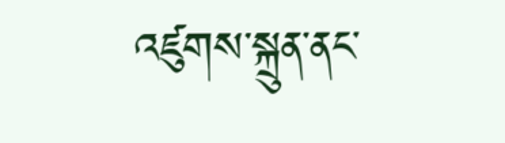འཛུགས་སྐྲུན་ནང་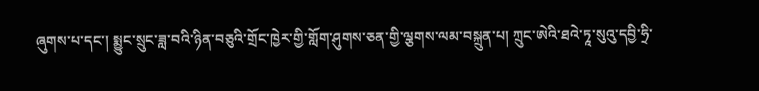ཞུགས་པ་དང་། སྨྱུང་སྲུང་ཟླ་བའི་ཉིན་བཅུའི་གྲོང་ཁྱེར་གྱི་གློག་ཤུགས་ཅན་གྱི་ལྕགས་ལམ་བསྐྲུན་པ། ཀྲུང་ཨེའི་ཐའེ་ཏཱ་སུའུ་དབྱི་ཧྲི་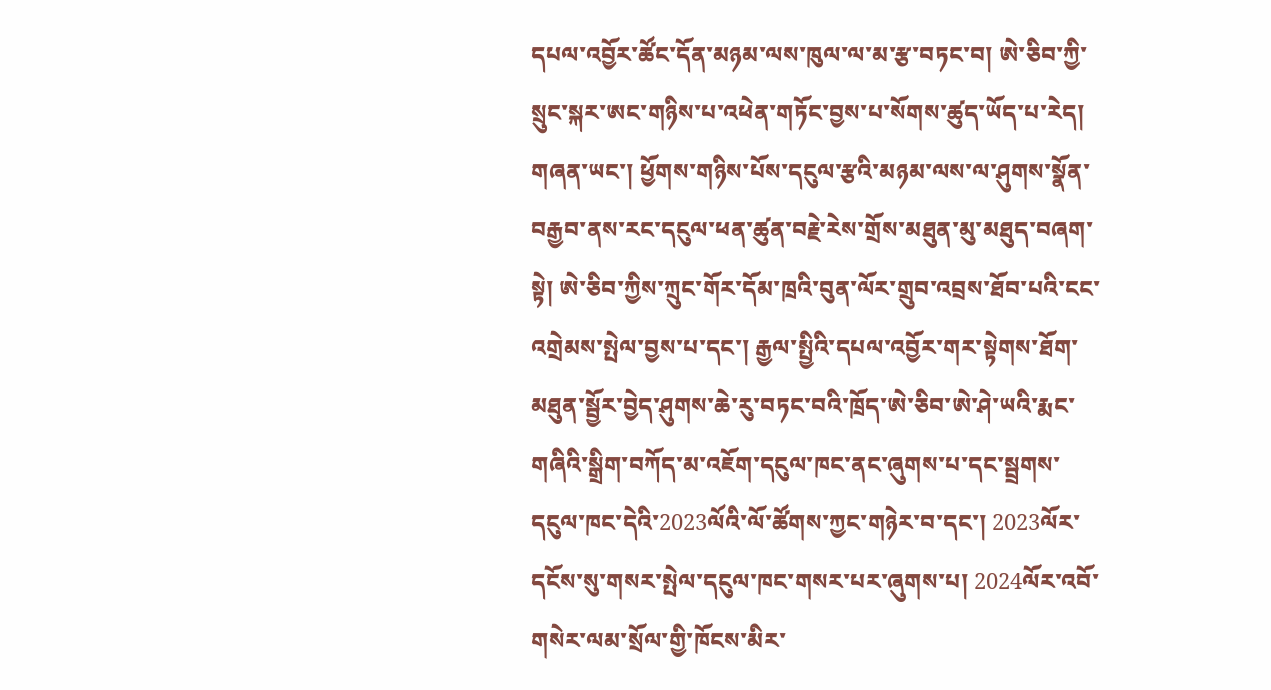དཔལ་འབྱོར་ཚོང་དོན་མཉམ་ལས་ཁུལ་ལ་མ་རྩ་བཏང་བ། ཨེ་ཅིབ་ཀྱི་སྲུང་སྐར་ཨང་གཉིས་པ་འཕེན་གཏོང་བྱས་པ་སོགས་ཚུད་ཡོད་པ་རེད། གཞན་ཡང་། ཕྱོགས་གཉིས་པོས་དངུལ་རྩའི་མཉམ་ལས་ལ་ཤུགས་སྣོན་བརྒྱབ་ནས་རང་དངུལ་ཕན་ཚུན་བརྗེ་རེས་གྲོས་མཐུན་མུ་མཐུད་བཞག་སྟེ། ཨེ་ཅིབ་ཀྱིས་ཀྲུང་གོར་དོམ་ཁྲའི་བུན་ལོར་གྲུབ་འབྲས་ཐོབ་པའི་ངང་འགྲེམས་སྤེལ་བྱས་པ་དང་། རྒྱལ་སྤྱིའི་དཔལ་འབྱོར་གར་སྟེགས་ཐོག་མཐུན་སྦྱོར་བྱེད་ཤུགས་ཆེ་རུ་བཏང་བའི་ཁྲོད་ཨེ་ཅིབ་ཨེ་ཤེ་ཡའི་རྨང་གཞིའི་སྒྲིག་བཀོད་མ་འཇོག་དངུལ་ཁང་ནང་ཞུགས་པ་དང་སྦྲགས་དངུལ་ཁང་དེའི་2023ལོའི་ལོ་ཚོགས་ཀྱང་གཉེར་བ་དང་། 2023ལོར་དངོས་སུ་གསར་སྤེལ་དངུལ་ཁང་གསར་པར་ཞུགས་པ། 2024ལོར་འབོ་གསེར་ལམ་སྲོལ་གྱི་ཁོངས་མིར་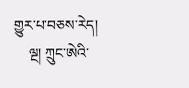གྱུར་པ་བཅས་རེད།
    ལྔ། ཀྲུང་ཨེའི་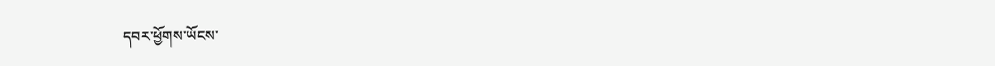དབར་ཕྱོགས་ཡོངས་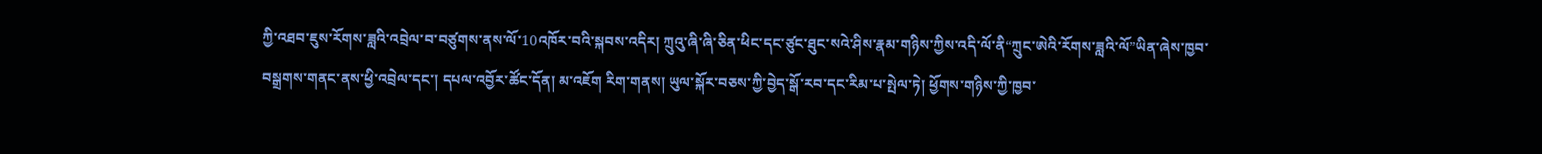ཀྱི་འཐབ་ཇུས་རོགས་ཟླའི་འབྲེལ་བ་བཙུགས་ནས་ལོ་10འཁོར་བའི་སྐབས་འདིར། ཀྲུའུ་ཞི་ཞི་ཅིན་ཕིང་དང་ཙུང་ཐུང་སའེ་ཤིས་རྣམ་གཉིས་ཀྱིས་འདི་ལོ་ནི“ཀྲུང་ཨེའི་རོགས་ཟླའི་ལོ”ཡིན་ཞེས་ཁྱབ་བསྒྲགས་གནང་ནས་ཕྱི་འབྲེལ་དང་། དཔལ་འབྱོར་ཚོང་དོན། མ་འཇོག རིག་གནས། ཡུལ་སྐོར་བཅས་ཀྱི་བྱེད་སྒོ་རབ་དང་རིམ་པ་སྤེལ་ཏེ། ཕྱོགས་གཉིས་ཀྱི་ཁྱབ་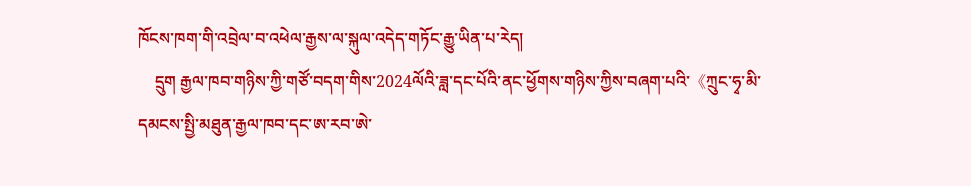ཁོངས་ཁག་གི་འབྲེལ་བ་འཕེལ་རྒྱས་ལ་སྐུལ་འདེད་གཏོང་རྒྱུ་ཡིན་པ་རེད།
    དྲུག རྒྱལ་ཁབ་གཉིས་ཀྱི་གཙོ་བདག་གིས་2024ལོའི་ཟླ་དང་པོའི་ནང་ཕྱོགས་གཉིས་ཀྱིས་བཞག་པའི་《ཀྲུང་ཧྭ་མི་དམངས་སྤྱི་མཐུན་རྒྱལ་ཁབ་དང་ཨ་རབ་ཨེ་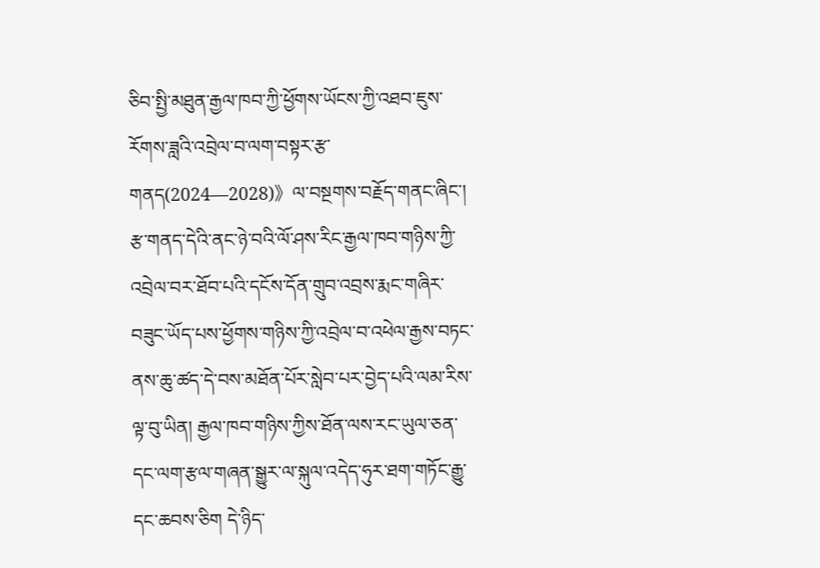ཅིབ་སྤྱི་མཐུན་རྒྱལ་ཁབ་ཀྱི་ཕྱོགས་ཡོངས་ཀྱི་འཐབ་ཇུས་རོགས་ཟླའི་འབྲེལ་བ་ལག་བསྟར་རྩ་གནད(2024—2028)》ལ་བསྔགས་བརྗོད་གནང་ཞིང་། རྩ་གནད་དེའི་ནང་ཉེ་བའི་ལོ་ཤས་རིང་རྒྱལ་ཁབ་གཉིས་ཀྱི་འབྲེལ་བར་ཐོབ་པའི་དངོས་དོན་གྲུབ་འབྲས་རྨང་གཞིར་བཟུང་ཡོད་པས་ཕྱོགས་གཉིས་ཀྱི་འབྲེལ་བ་འཕེལ་རྒྱས་བཏང་ནས་ཆུ་ཚད་དེ་བས་མཐོན་པོར་སླེབ་པར་བྱེད་པའི་ལམ་རིས་ལྟ་བུ་ཡིན། རྒྱལ་ཁབ་གཉིས་ཀྱིས་ཐོན་ལས་རང་ཡུལ་ཅན་དང་ལག་རྩལ་གཞན་སྒྱུར་ལ་སྐུལ་འདེད་ཧུར་ཐག་གཏོང་རྒྱུ་དང་ཆབས་ཅིག དེ་ཉིད་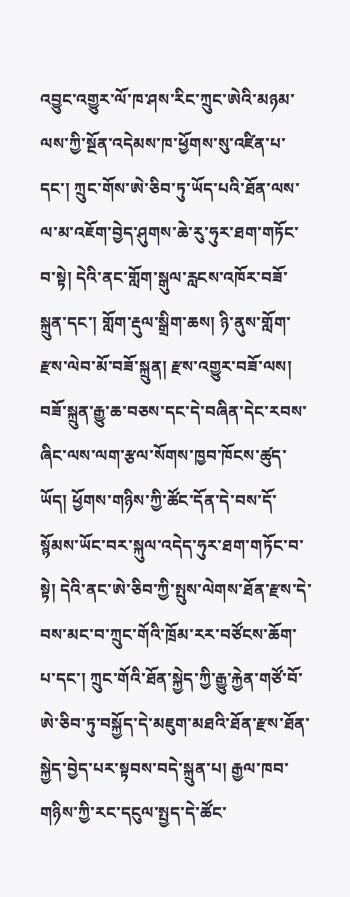འབྱུང་འགྱུར་ལོ་ཁ་ཤས་རིང་ཀྲུང་ཨེའི་མཉམ་ལས་ཀྱི་སྔོན་འདེམས་ཁ་ཕྱོགས་སུ་འཛིན་པ་དང་། ཀྲུང་གོས་ཨེ་ཅིབ་ཏུ་ཡོད་པའི་ཐོན་ལས་ལ་མ་འཇོག་བྱེད་ཤུགས་ཆེ་རུ་ཧུར་ཐག་གཏོང་བ་སྟེ། དེའི་ནང་གློག་སྒུལ་རླངས་འཁོར་བཟོ་སྐྲུན་དང་། གློག་རྡུལ་སྒྲིག་ཆས། ཉི་ནུས་གློག་རྫས་ལེབ་མོ་བཟོ་སྐྲུན། རྫས་འགྱུར་བཟོ་ལས། བཟོ་སྐྲུན་རྒྱུ་ཆ་བཅས་དང་དེ་བཞིན་དེང་རབས་ཞིང་ལས་ལག་རྩལ་སོགས་ཁྱབ་ཁོངས་ཚུད་ཡོད། ཕྱོགས་གཉིས་ཀྱི་ཚོང་དོན་དེ་བས་དོ་སྙོམས་ཡོང་བར་སྐུལ་འདེད་ཧུར་ཐག་གཏོང་བ་སྟེ། དེའི་ནང་ཨེ་ཅིབ་ཀྱི་སྤུས་ལེགས་ཐོན་རྫས་དེ་བས་མང་བ་ཀྲུང་གོའི་ཁྲོམ་རར་བཙོངས་ཆོག་པ་དང་། ཀྲུང་གོའི་ཐོན་སྐྱེད་ཀྱི་རྒྱུ་རྐྱེན་གཙོ་བོ་ཨེ་ཅིབ་ཏུ་བསྐྱོད་དེ་མཇུག་མཐའི་ཐོན་རྫས་ཐོན་སྐྱེད་བྱེད་པར་སྟབས་བདེ་སྐྲུན་པ། རྒྱལ་ཁབ་གཉིས་ཀྱི་རང་དངུལ་སྤྱད་དེ་ཚོང་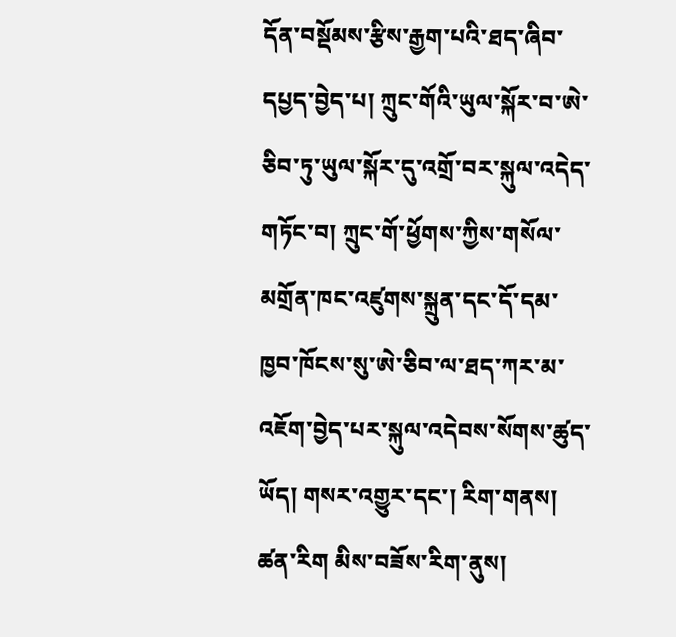དོན་བསྡོམས་རྩིས་རྒྱག་པའི་ཐད་ཞིབ་དཔྱད་བྱེད་པ། ཀྲུང་གོའི་ཡུལ་སྐོར་བ་ཨེ་ཅིབ་ཏུ་ཡུལ་སྐོར་དུ་འགྲོ་བར་སྐུལ་འདེད་གཏོང་བ། ཀྲུང་གོ་ཕྱོགས་ཀྱིས་གསོལ་མགྲོན་ཁང་འཛུགས་སྐྲུན་དང་དོ་དམ་ཁྱབ་ཁོངས་སུ་ཨེ་ཅིབ་ལ་ཐད་ཀར་མ་འཇོག་བྱེད་པར་སྐུལ་འདེབས་སོགས་ཚུད་ཡོད། གསར་འགྱུར་དང་། རིག་གནས། ཚན་རིག མིས་བཟོས་རིག་ནུས།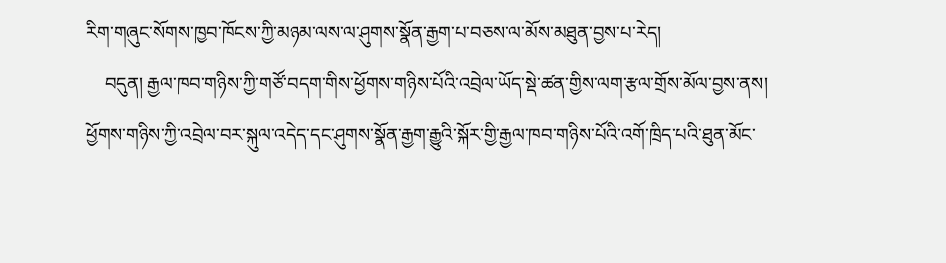རིག་གཞུང་སོགས་ཁྱབ་ཁོངས་ཀྱི་མཉམ་ལས་ལ་ཤུགས་སྣོན་རྒྱག་པ་བཅས་ལ་མོས་མཐུན་བྱས་པ་རེད།
    བདུན། རྒྱལ་ཁབ་གཉིས་ཀྱི་གཙོ་བདག་གིས་ཕྱོགས་གཉིས་པོའི་འབྲེལ་ཡོད་སྡེ་ཚན་གྱིས་ལག་རྩལ་གྲོས་མོལ་བྱས་ནས། ཕྱོགས་གཉིས་ཀྱི་འབྲེལ་བར་སྐུལ་འདེད་དང་ཤུགས་སྣོན་རྒྱག་རྒྱུའི་སྐོར་གྱི་རྒྱལ་ཁབ་གཉིས་པོའི་འགོ་ཁྲིད་པའི་ཐུན་མོང་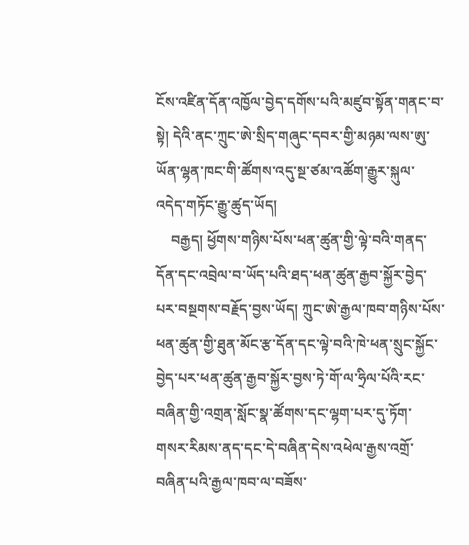ངོས་འཛིན་དོན་འཁྱོལ་བྱེད་དགོས་པའི་མཛུབ་སྟོན་གནང་བ་སྟེ། དེའི་ནང་ཀྲུང་ཨེ་སྲིད་གཞུང་དབར་གྱི་མཉམ་ལས་ཨུ་ཡོན་ལྷན་ཁང་གི་ཚོགས་འདུ་སྔ་ཙམ་འཚོག་རྒྱུར་སྐུལ་འདེད་གཏོང་རྒྱུ་ཚུད་ཡོད།
    བརྒྱད། ཕྱོགས་གཉིས་པོས་ཕན་ཚུན་གྱི་ལྟེ་བའི་གནད་དོན་དང་འབྲེལ་བ་ཡོད་པའི་ཐད་ཕན་ཚུན་རྒྱབ་སྐྱོར་བྱེད་པར་བསྔགས་བརྗོད་བྱས་ཡོད། ཀྲུང་ཨེ་རྒྱལ་ཁབ་གཉིས་པོས་ཕན་ཚུན་གྱི་ཐུན་མོང་རྩ་དོན་དང་ལྟེ་བའི་ཁེ་ཕན་སྲུང་སྐྱོང་བྱེད་པར་ཕན་ཚུན་རྒྱབ་སྐྱོར་བྱས་ཏེ་གོ་ལ་ཧྲིལ་པོའི་རང་བཞིན་གྱི་འགྲན་སློང་སྣ་ཚོགས་དང་ལྷག་པར་དུ་ཏོག་གསར་རིམས་ནད་དང་དེ་བཞིན་དེས་འཕེལ་རྒྱས་འགྲོ་བཞིན་པའི་རྒྱལ་ཁབ་ལ་བཟོས་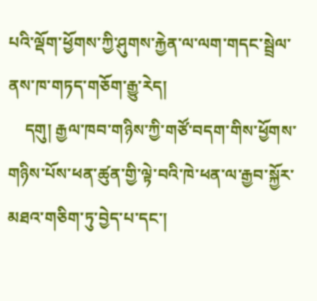པའི་ལྡོག་ཕྱོགས་ཀྱི་ཤུགས་རྐྱེན་ལ་ལག་གདང་སྦྲེལ་ནས་ཁ་གཏད་གཅོག་རྒྱུ་རེད།
    དགུ། རྒྱལ་ཁབ་གཉིས་ཀྱི་གཙོ་བདག་གིས་ཕྱོགས་གཉིས་པོས་ཕན་ཚུན་གྱི་ལྟེ་བའི་ཁེ་ཕན་ལ་རྒྱབ་སྐྱོར་མཐའ་གཅིག་ཏུ་བྱེད་པ་དང་།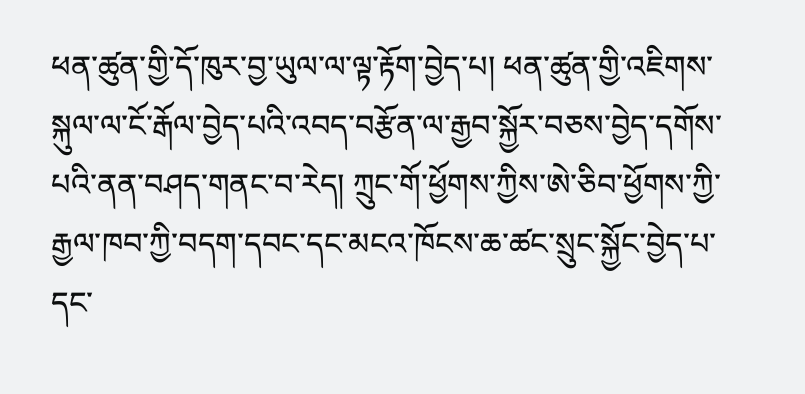ཕན་ཚུན་གྱི་དོ་ཁུར་བྱ་ཡུལ་ལ་ལྟ་རྟོག་བྱེད་པ། ཕན་ཚུན་གྱི་འཇིགས་སྐུལ་ལ་ངོ་རྒོལ་བྱེད་པའི་འབད་བརྩོན་ལ་རྒྱབ་སྐྱོར་བཅས་བྱེད་དགོས་པའི་ནན་བཤད་གནང་བ་རེད། ཀྲུང་གོ་ཕྱོགས་ཀྱིས་ཨེ་ཅིབ་ཕྱོགས་ཀྱི་རྒྱལ་ཁབ་ཀྱི་བདག་དབང་དང་མངའ་ཁོངས་ཆ་ཚང་སྲུང་སྐྱོང་བྱེད་པ་དང་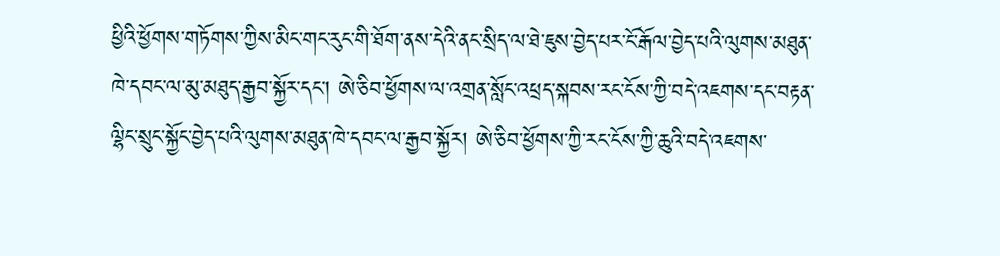ཕྱིའི་ཕྱོགས་གཏོགས་ཀྱིས་མིང་གང་རུང་གི་ཐོག་ནས་དེའི་ནང་སྲིད་ལ་ཐེ་ཇུས་བྱེད་པར་ངོ་རྒོལ་བྱེད་པའི་ལུགས་མཐུན་ཁེ་དབང་ལ་མུ་མཐུད་རྒྱབ་སྐྱོར་དང་། ཨེ་ཅིབ་ཕྱོགས་ལ་འགྲན་སློང་འཕྲད་སྐབས་རང་ངོས་ཀྱི་བདེ་འཇགས་དང་བརྟན་ལྷིང་སྲུང་སྐྱོང་བྱེད་པའི་ལུགས་མཐུན་ཁེ་དབང་ལ་རྒྱབ་སྐྱོར། ཨེ་ཅིབ་ཕྱོགས་ཀྱི་རང་ངོས་ཀྱི་ཆུའི་བདེ་འཇགས་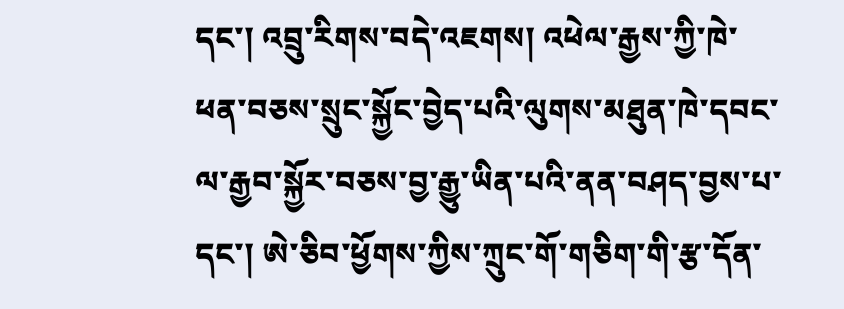དང་། འབྲུ་རིགས་བདེ་འཇགས། འཕེལ་རྒྱས་ཀྱི་ཁེ་ཕན་བཅས་སྲུང་སྐྱོང་བྱེད་པའི་ལུགས་མཐུན་ཁེ་དབང་ལ་རྒྱབ་སྐྱོར་བཅས་བྱ་རྒྱུ་ཡིན་པའི་ནན་བཤད་བྱས་པ་དང་། ཨེ་ཅིབ་ཕྱོགས་ཀྱིས་ཀྲུང་གོ་གཅིག་གི་རྩ་དོན་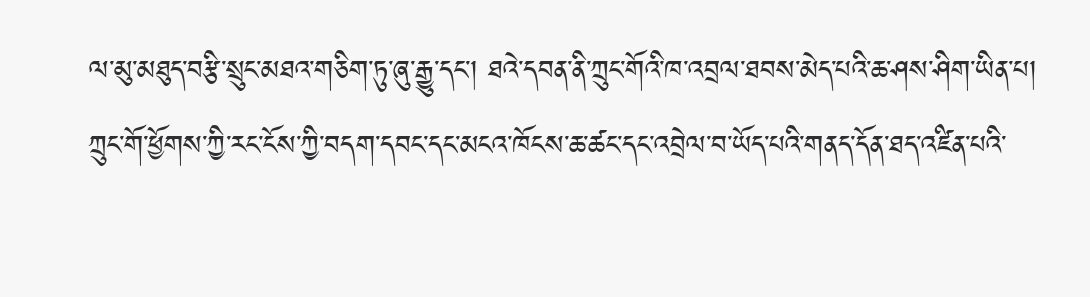ལ་མུ་མཐུད་བརྩི་སྲུང་མཐའ་གཅིག་ཏུ་ཞུ་རྒྱུ་དང་། ཐའེ་དབན་ནི་ཀྲུང་གོའི་ཁ་འབྲལ་ཐབས་མེད་པའི་ཆ་ཤས་ཤིག་ཡིན་པ། ཀྲུང་གོ་ཕྱོགས་ཀྱི་རང་ངོས་ཀྱི་བདག་དབང་དང་མངའ་ཁོངས་ཆ་ཚང་དང་འབྲེལ་བ་ཡོད་པའི་གནད་དོན་ཐད་འཛིན་པའི་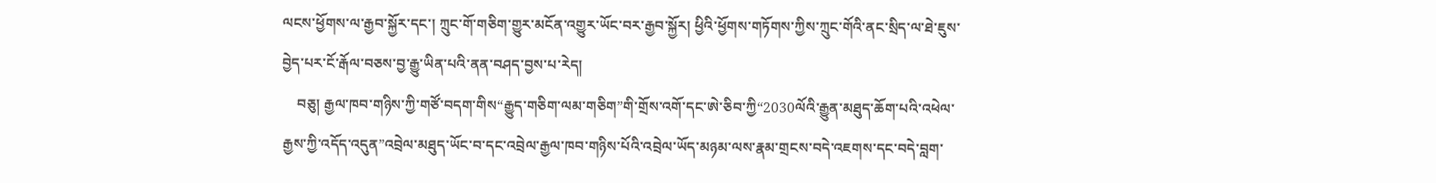ལངས་ཕྱོགས་ལ་རྒྱབ་སྐྱོར་དང་། ཀྲུང་གོ་གཅིག་གྱུར་མངོན་འགྱུར་ཡོང་བར་རྒྱབ་སྐྱོར། ཕྱིའི་ཕྱོགས་གཏོགས་ཀྱིས་ཀྲུང་གོའི་ནང་སྲིད་ལ་ཐེ་ཇུས་བྱེད་པར་ངོ་རྒོལ་བཅས་བྱ་རྒྱུ་ཡིན་པའི་ནན་བཤད་བྱས་པ་རེད།
    བཅུ། རྒྱལ་ཁབ་གཉིས་ཀྱི་གཙོ་བདག་གིས“རྒྱུད་གཅིག་ལམ་གཅིག”གི་གྲོས་འགོ་དང་ཨེ་ཅིབ་ཀྱི“2030ལོའི་རྒྱུན་མཐུད་ཆོག་པའི་འཕེལ་རྒྱས་ཀྱི་འདོད་འདུན”འབྲེལ་མཐུད་ཡོང་བ་དང་འབྲེལ་རྒྱལ་ཁབ་གཉིས་པོའི་འབྲེལ་ཡོད་མཉམ་ལས་རྣམ་གྲངས་བདེ་འཇགས་དང་བདེ་བླག་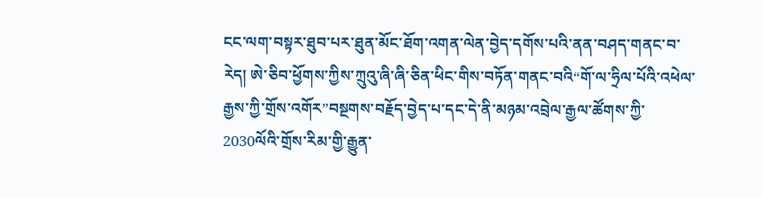ངང་ལག་བསྟར་ཐུབ་པར་ཐུན་མོང་ཐོག་འགན་ལེན་བྱེད་དགོས་པའི་ནན་བཤད་གནང་བ་རེད། ཨེ་ཅིབ་ཕྱོགས་ཀྱིས་ཀྲུའུ་ཞི་ཞི་ཅིན་ཕིང་གིས་བཏོན་གནང་བའི“གོ་ལ་ཧྲིལ་པོའི་འཕེལ་རྒྱས་ཀྱི་གྲོས་འགོར”བསྔགས་བརྗོད་བྱེད་པ་དང་དེ་ནི་མཉམ་འབྲེལ་རྒྱལ་ཚོགས་ཀྱི་2030ལོའི་གྲོས་རིམ་གྱི་རྒྱུན་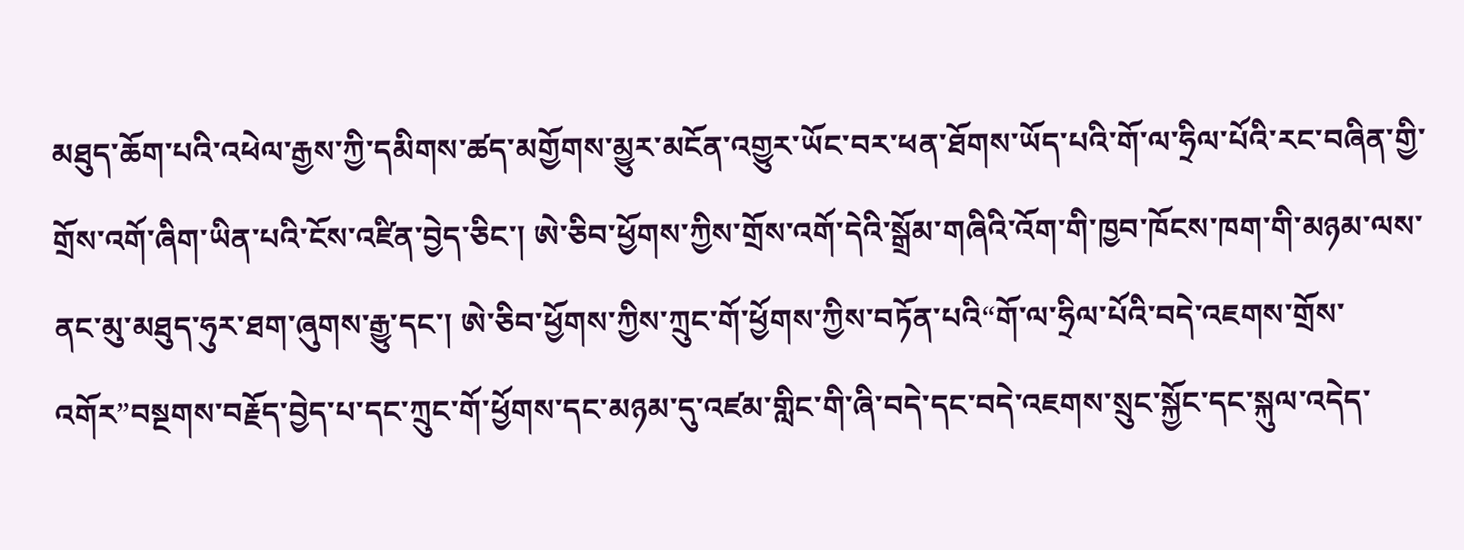མཐུད་ཆོག་པའི་འཕེལ་རྒྱས་ཀྱི་དམིགས་ཚད་མགྱོགས་མྱུར་མངོན་འགྱུར་ཡོང་བར་ཕན་ཐོགས་ཡོད་པའི་གོ་ལ་ཧྲིལ་པོའི་རང་བཞིན་གྱི་གྲོས་འགོ་ཞིག་ཡིན་པའི་ངོས་འཛིན་བྱེད་ཅིང་། ཨེ་ཅིབ་ཕྱོགས་ཀྱིས་གྲོས་འགོ་དེའི་སྒྲོམ་གཞིའི་འོག་གི་ཁྱབ་ཁོངས་ཁག་གི་མཉམ་ལས་ནང་མུ་མཐུད་ཧུར་ཐག་ཞུགས་རྒྱུ་དང་། ཨེ་ཅིབ་ཕྱོགས་ཀྱིས་ཀྲུང་གོ་ཕྱོགས་ཀྱིས་བཏོན་པའི“གོ་ལ་ཧྲིལ་པོའི་བདེ་འཇགས་གྲོས་འགོར”བསྔགས་བརྗོད་བྱེད་པ་དང་ཀྲུང་གོ་ཕྱོགས་དང་མཉམ་དུ་འཛམ་གླིང་གི་ཞི་བདེ་དང་བདེ་འཇགས་སྲུང་སྐྱོང་དང་སྐུལ་འདེད་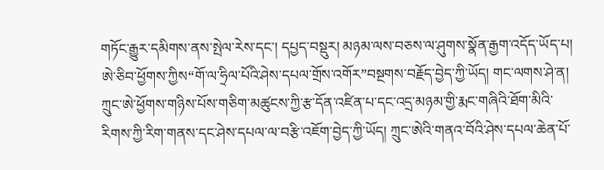གཏོང་རྒྱུར་དམིགས་ནས་སྤེལ་རེས་དང་། དཔྱད་བསྡུར། མཉམ་ལས་བཅས་ལ་ཤུགས་སྣོན་རྒྱག་འདོད་ཡོད་པ། ཨེ་ཅིབ་ཕྱོགས་ཀྱིས“གོ་ལ་ཧྲིལ་པོའི་ཤེས་དཔལ་གྲོས་འགོར”བསྔགས་བརྗོད་བྱེད་ཀྱི་ཡོད། གང་ལགས་ཤེ་ན། ཀྲུང་ཨེ་ཕྱོགས་གཉིས་པོས་གཅིག་མཚུངས་ཀྱི་རྩ་དོན་འཛིན་པ་དང་འདྲ་མཉམ་གྱི་རྨང་གཞིའི་ཐོག་མིའི་རིགས་ཀྱི་རིག་གནས་དང་ཤེས་དཔལ་ལ་བརྩི་འཇོག་བྱེད་ཀྱི་ཡོད། ཀྲུང་ཨེའི་གནའ་བོའི་ཤེས་དཔལ་ཆེན་པོ་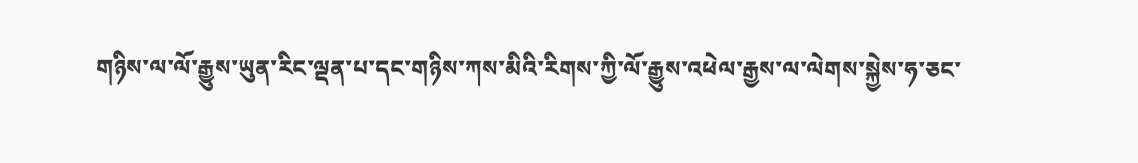གཉིས་ལ་ལོ་རྒྱུས་ཡུན་རིང་ལྡན་པ་དང་གཉིས་ཀས་མིའི་རིགས་ཀྱི་ལོ་རྒྱུས་འཕེལ་རྒྱས་ལ་ལེགས་སྐྱེས་ཧ་ཅང་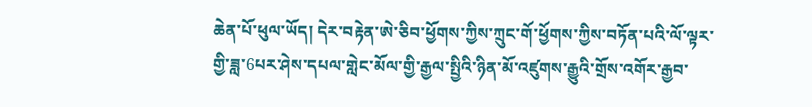ཆེན་པོ་ཕུལ་ཡོད། དེར་བརྟེན་ཨེ་ཅིབ་ཕྱོགས་ཀྱིས་ཀྲུང་གོ་ཕྱོགས་ཀྱིས་བཏོན་པའི་ལོ་ལྟར་གྱི་ཟླ་6པར་ཤེས་དཔལ་གླེང་མོལ་གྱི་རྒྱལ་སྤྱིའི་ཉིན་མོ་འཛུགས་རྒྱུའི་གྲོས་འགོར་རྒྱབ་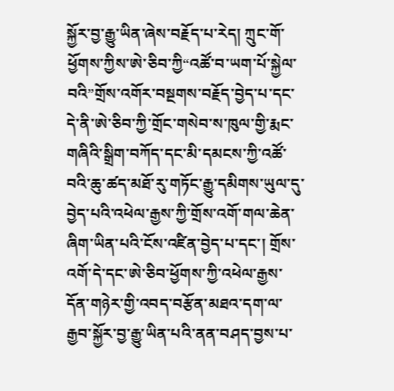སྐྱོར་བྱ་རྒྱུ་ཡིན་ཞེས་བརྗོད་པ་རེད། ཀྲུང་གོ་ཕྱོགས་ཀྱིས་ཨེ་ཅིབ་ཀྱི“འཚོ་བ་ཡག་པོ་སྐྱེལ་བའི”གྲོས་འགོར་བསྔགས་བརྗོད་བྱེད་པ་དང་དེ་ནི་ཨེ་ཅིབ་ཀྱི་གྲོང་གསེབ་ས་ཁུལ་གྱི་རྨང་གཞིའི་སྒྲིག་བཀོད་དང་མི་དམངས་ཀྱི་འཚོ་བའི་ཆུ་ཚད་མཐོ་རུ་གཏོང་རྒྱུ་དམིགས་ཡུལ་དུ་བྱེད་པའི་འཕེལ་རྒྱས་ཀྱི་གྲོས་འགོ་གལ་ཆེན་ཞིག་ཡིན་པའི་ངོས་འཛིན་བྱེད་པ་དང་། གྲོས་འགོ་དེ་དང་ཨེ་ཅིབ་ཕྱོགས་ཀྱི་འཕེལ་རྒྱས་དོན་གཉེར་གྱི་འབད་བརྩོན་མཐའ་དག་ལ་རྒྱབ་སྐྱོར་བྱ་རྒྱུ་ཡིན་པའི་ནན་བཤད་བྱས་པ་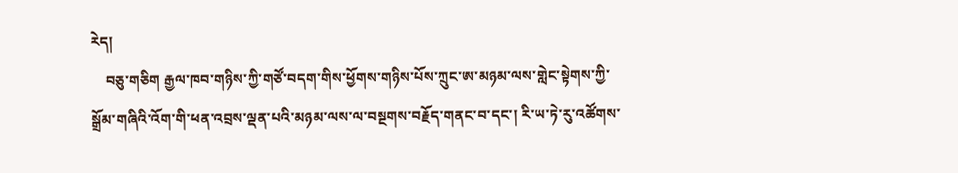རེད།
    བཅུ་གཅིག རྒྱལ་ཁབ་གཉིས་ཀྱི་གཙོ་བདག་གིས་ཕྱོགས་གཉིས་པོས་ཀྲུང་ཨ་མཉམ་ལས་གླེང་སྟེགས་ཀྱི་སྒྲོམ་གཞིའི་འོག་གི་ཕན་འབྲས་ལྡན་པའི་མཉམ་ལས་ལ་བསྔགས་བརྗོད་གནང་བ་དང་། རི་ཡ་ཏེ་རུ་འཚོགས་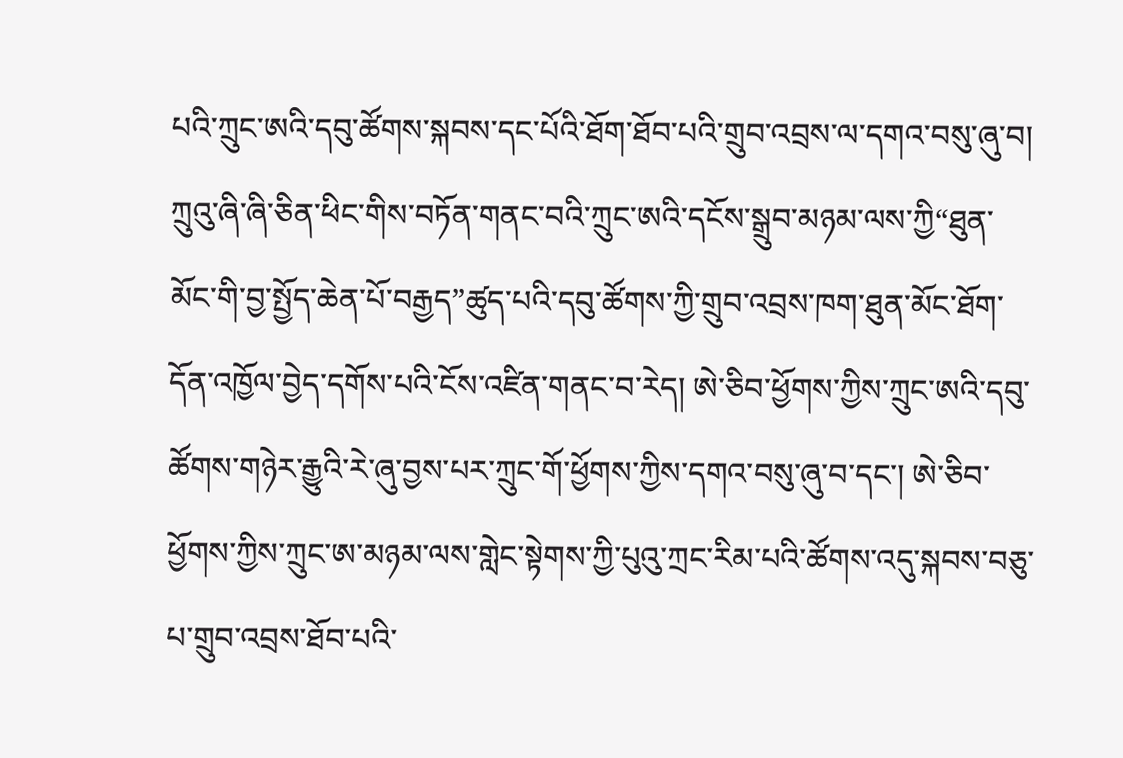པའི་ཀྲུང་ཨའི་དབུ་ཚོགས་སྐབས་དང་པོའི་ཐོག་ཐོབ་པའི་གྲུབ་འབྲས་ལ་དགའ་བསུ་ཞུ་བ། ཀྲུའུ་ཞི་ཞི་ཅིན་ཕིང་གིས་བཏོན་གནང་བའི་ཀྲུང་ཨའི་དངོས་སྒྲུབ་མཉམ་ལས་ཀྱི“ཐུན་མོང་གི་བྱ་སྤྱོད་ཆེན་པོ་བརྒྱད”ཚུད་པའི་དབུ་ཚོགས་ཀྱི་གྲུབ་འབྲས་ཁག་ཐུན་མོང་ཐོག་དོན་འཁྱོལ་བྱེད་དགོས་པའི་ངོས་འཛིན་གནང་བ་རེད། ཨེ་ཅིབ་ཕྱོགས་ཀྱིས་ཀྲུང་ཨའི་དབུ་ཚོགས་གཉེར་རྒྱུའི་རེ་ཞུ་བྱས་པར་ཀྲུང་གོ་ཕྱོགས་ཀྱིས་དགའ་བསུ་ཞུ་བ་དང་། ཨེ་ཅིབ་ཕྱོགས་ཀྱིས་ཀྲུང་ཨ་མཉམ་ལས་གླེང་སྟེགས་ཀྱི་པུའུ་ཀྲང་རིམ་པའི་ཚོགས་འདུ་སྐབས་བཅུ་པ་གྲུབ་འབྲས་ཐོབ་པའི་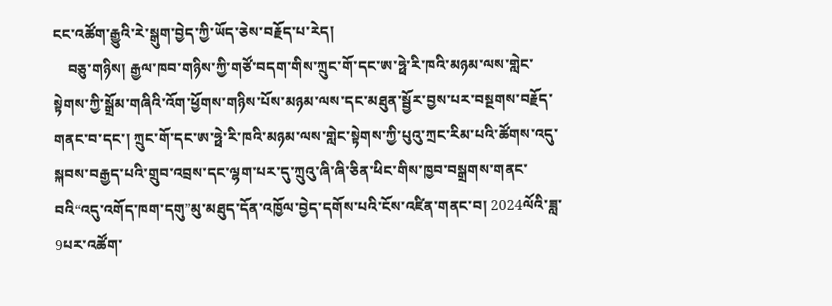ངང་འཚོག་རྒྱུའི་རེ་སྒུག་བྱེད་ཀྱི་ཡོད་ཅེས་བརྗོད་པ་རེད།
    བཅུ་གཉིས། རྒྱལ་ཁབ་གཉིས་ཀྱི་གཙོ་བདག་གིས་ཀྲུང་གོ་དང་ཨ་ཧྥེ་རི་ཁའི་མཉམ་ལས་གླེང་སྟེགས་ཀྱི་སྒྲོམ་གཞིའི་འོག་ཕྱོགས་གཉིས་པོས་མཉམ་ལས་དང་མཐུན་སྦྱོར་བྱས་པར་བསྔགས་བརྗོད་གནང་བ་དང་། ཀྲུང་གོ་དང་ཨ་ཧྥེ་རི་ཁའི་མཉམ་ལས་གླེང་སྟེགས་ཀྱི་པུའུ་ཀྲང་རིམ་པའི་ཚོགས་འདུ་སྐབས་བརྒྱད་པའི་གྲུབ་འབྲས་དང་ལྷག་པར་དུ་ཀྲུའུ་ཞི་ཞི་ཅིན་ཕིང་གིས་ཁྱབ་བསྒྲགས་གནང་བའི“འདུ་འགོད་ཁག་དགུ”མུ་མཐུད་དོན་འཁྱོལ་བྱེད་དགོས་པའི་ངོས་འཛིན་གནང་བ། 2024ལོའི་ཟླ་9པར་འཚོག་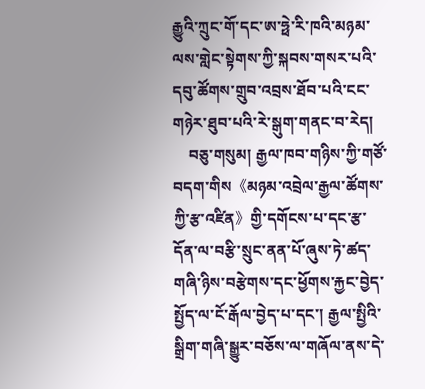རྒྱུའི་ཀྲུང་གོ་དང་ཨ་ཧྥེ་རི་ཁའི་མཉམ་ལས་གླེང་སྟེགས་ཀྱི་སྐབས་གསར་པའི་དབུ་ཚོགས་གྲུབ་འབྲས་ཐོབ་པའི་ངང་གཉེར་ཐུབ་པའི་རེ་སྒུག་གནང་བ་རེད།
    བཅུ་གསུམ། རྒྱལ་ཁབ་གཉིས་ཀྱི་གཙོ་བདག་གིས《མཉམ་འབྲེལ་རྒྱལ་ཚོགས་ཀྱི་རྩ་འཛིན》གྱི་དགོངས་པ་དང་རྩ་དོན་ལ་བརྩི་སྲུང་ནན་པོ་ཞུས་ཏེ་ཚད་གཞི་ཉིས་བརྩེགས་དང་ཕྱོགས་རྐྱང་བྱེད་སྤྱོད་ལ་ངོ་རྒོལ་བྱེད་པ་དང་། རྒྱལ་སྤྱིའི་སྒྲིག་གཞི་སྒྱུར་བཅོས་ལ་གཞོལ་ནས་དེ་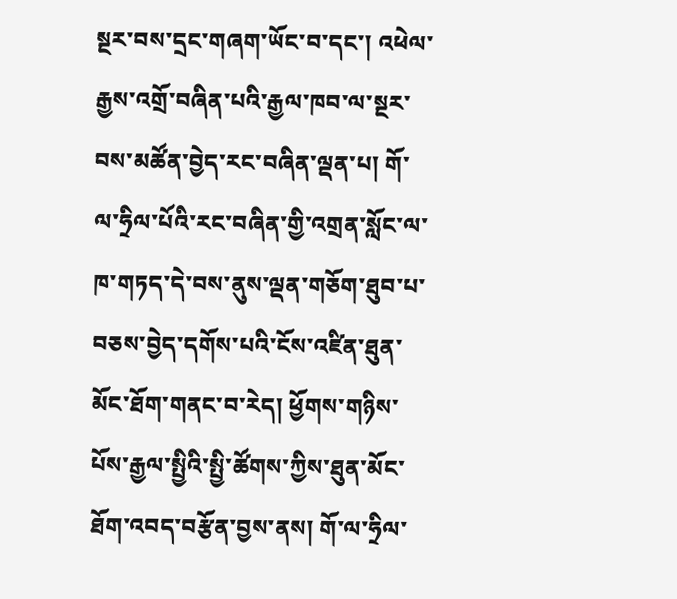སྔར་བས་དྲང་གཞག་ཡོང་བ་དང་། འཕེལ་རྒྱས་འགྲོ་བཞིན་པའི་རྒྱལ་ཁབ་ལ་སྔར་བས་མཚོན་བྱེད་རང་བཞིན་ལྡན་པ། གོ་ལ་ཧྲིལ་པོའི་རང་བཞིན་གྱི་འགྲན་སློང་ལ་ཁ་གཏད་དེ་བས་ནུས་ལྡན་གཅོག་ཐུབ་པ་བཅས་བྱེད་དགོས་པའི་ངོས་འཛིན་ཐུན་མོང་ཐོག་གནང་བ་རེད། ཕྱོགས་གཉིས་པོས་རྒྱལ་སྤྱིའི་སྤྱི་ཚོགས་ཀྱིས་ཐུན་མོང་ཐོག་འབད་བརྩོན་བྱས་ནས། གོ་ལ་ཧྲིལ་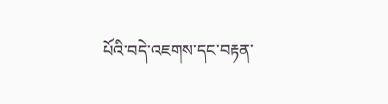པོའི་བདེ་འཇགས་དང་བརྟན་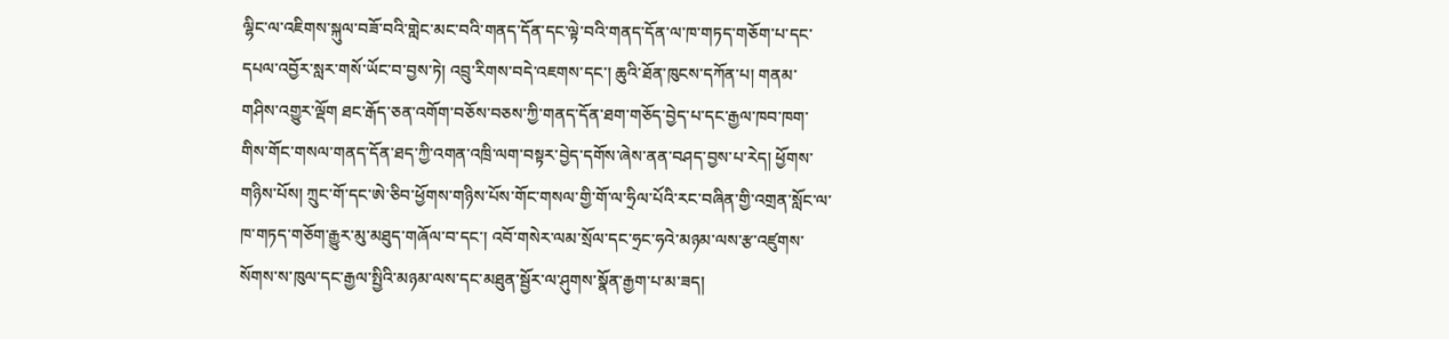ལྷིང་ལ་འཇིགས་སྐུལ་བཟོ་བའི་གླེང་མང་བའི་གནད་དོན་དང་ལྟེ་བའི་གནད་དོན་ལ་ཁ་གཏད་གཅོག་པ་དང་དཔལ་འབྱོར་སླར་གསོ་ཡོང་བ་བྱས་ཏེ། འབྲུ་རིགས་བདེ་འཇགས་དང་། ཆུའི་ཐོན་ཁུངས་དཀོན་པ། གནམ་གཤིས་འགྱུར་ལྡོག ཐང་རྒོད་ཅན་འགོག་བཅོས་བཅས་ཀྱི་གནད་དོན་ཐག་གཅོད་བྱེད་པ་དང་རྒྱལ་ཁབ་ཁག་གིས་གོང་གསལ་གནད་དོན་ཐད་ཀྱི་འགན་འཁྲི་ལག་བསྟར་བྱེད་དགོས་ཞེས་ནན་བཤད་བྱས་པ་རེད། ཕྱོགས་གཉིས་པོས། ཀྲུང་གོ་དང་ཨེ་ཅིབ་ཕྱོགས་གཉིས་པོས་གོང་གསལ་གྱི་གོ་ལ་ཧྲིལ་པོའི་རང་བཞིན་གྱི་འགྲན་སློང་ལ་ཁ་གཏད་གཅོག་རྒྱུར་མུ་མཐུད་གཞོལ་བ་དང་། འབོ་གསེར་ལམ་སྲོལ་དང་ཧྲང་ཧའེ་མཉམ་ལས་རྩ་འཛུགས་སོགས་ས་ཁུལ་དང་རྒྱལ་སྤྱིའི་མཉམ་ལས་དང་མཐུན་སྦྱོར་ལ་ཤུགས་སྣོན་རྒྱག་པ་མ་ཟད།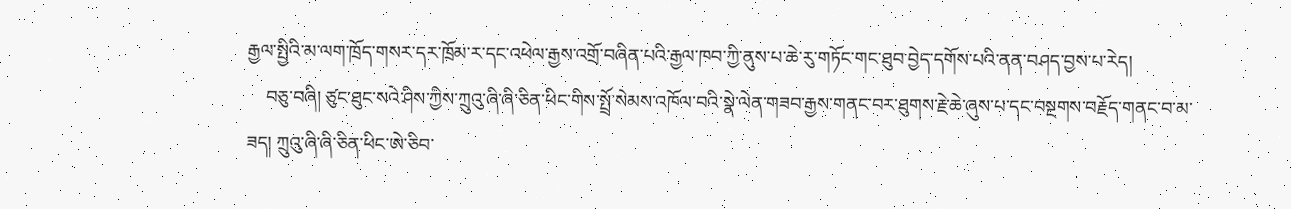རྒྱལ་སྤྱིའི་མ་ལག་ཁྲོད་གསར་དར་ཁྲོམ་ར་དང་འཕེལ་རྒྱས་འགྲོ་བཞིན་པའི་རྒྱལ་ཁབ་ཀྱི་ནུས་པ་ཆེ་རུ་གཏོང་གང་ཐུབ་བྱེད་དགོས་པའི་ནན་བཤད་བྱས་པ་རེད།
    བཅུ་བཞི། ཙུང་ཐུང་སའེ་ཤིས་ཀྱིས་ཀྲུའུ་ཞི་ཞི་ཅིན་ཕིང་གིས་སྤྲོ་སེམས་འཁོལ་བའི་སྣེ་ལེན་གཟབ་རྒྱས་གནང་བར་ཐུགས་རྗེ་ཆེ་ཞུས་པ་དང་བསྔགས་བརྗོད་གནང་བ་མ་ཟད། ཀྲུའུ་ཞི་ཞི་ཅིན་ཕིང་ཨེ་ཅིབ་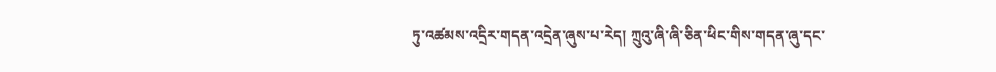ཏུ་འཚམས་འདྲིར་གདན་འདྲེན་ཞུས་པ་རེད། ཀྲུའུ་ཞི་ཞི་ཅིན་ཕིང་གིས་གདན་ཞུ་དང་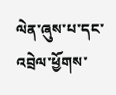ལེན་ཞུས་པ་དང་འབྲེལ་ཕྱོགས་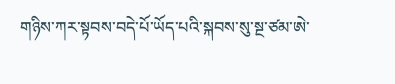གཉིས་ཀར་སྟབས་བདེ་པོ་ཡོད་པའི་སྐབས་སུ་སྔ་ཙམ་ཨེ་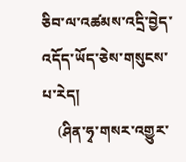ཅིབ་ལ་འཚམས་འདྲི་བྱེད་འདོད་ཡོད་ཅེས་གསུངས་པ་རེད།
    (ཤིན་ཧྭ་གསར་འགྱུར་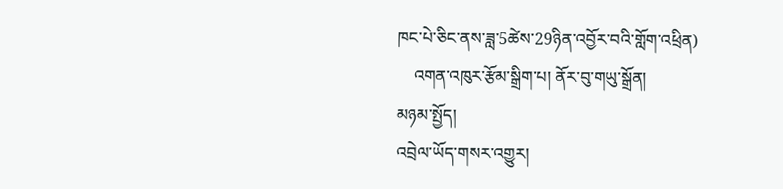ཁང་པེ་ཅིང་ནས་ཟླ་5ཚེས་29ཉིན་འབྱོར་བའི་གློག་འཕྲིན)
    འགན་འཁུར་རྩོམ་སྒྲིག་པ། ནོར་བུ་གཡུ་སྒྲོན།
མཉམ་སྤྱོད།
འབྲེལ་ཡོད་གསར་འགྱུར།